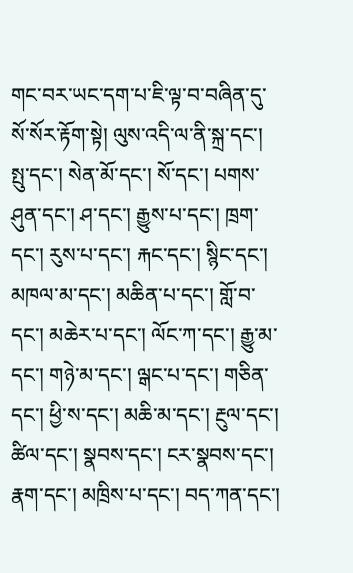གང་བར་ཡང་དག་པ་ཇི་ལྟ་བ་བཞིན་དུ་སོ་སོར་རྟོག་སྟེ། ལུས་འདི་ལ་ནི་སྐྲ་དང་། སྤུ་དང་། སེན་མོ་དང་། སོ་དང་། པགས་ཤུན་དང་། ཤ་དང་། རྒྱུས་པ་དང་། ཁྲག་དང་། རུས་པ་དང་། རྐང་དང་། སྙིང་དང་། མཁལ་མ་དང་། མཆིན་པ་དང་། གློ་བ་དང་། མཆེར་པ་དང་། ལོང་ཀ་དང་། རྒྱུ་མ་དང་། གཉེ་མ་དང་། ལྒང་པ་དང་། གཅིན་དང་། ཕྱི་ས་དང་། མཆི་མ་དང་། རྔུལ་དང་། ཚིལ་དང་། སྣབས་དང་། ངར་སྣབས་དང་། རྣག་དང་། མཁྲིས་པ་དང་། བད་ཀན་དང་།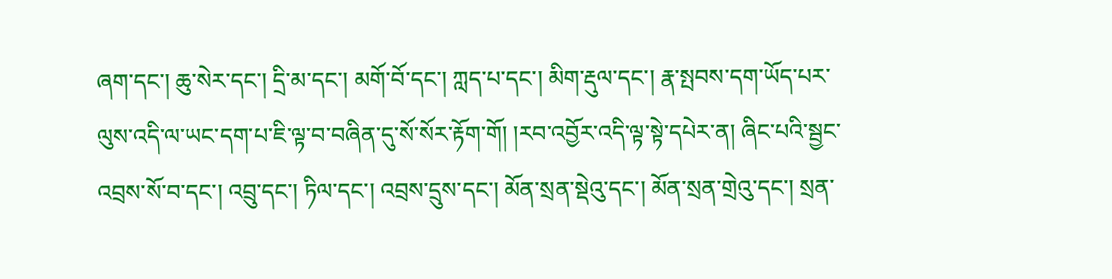ཞག་དང་། ཆུ་སེར་དང་། དྲི་མ་དང་། མགོ་བོ་དང་། ཀླད་པ་དང་། མིག་རྡུལ་དང་། རྣ་སྤབས་དག་ཡོད་པར་ལུས་འདི་ལ་ཡང་དག་པ་ཇི་ལྟ་བ་བཞིན་དུ་སོ་སོར་རྟོག་གོ། །རབ་འབྱོར་འདི་ལྟ་སྟེ་དཔེར་ན། ཞིང་པའི་སྦྱང་འབྲས་སོ་བ་དང་། འབྲུ་དང་། ཏིལ་དང་། འབྲས་དྲུས་དང་། མོན་སྲན་སྡེའུ་དང་། མོན་སྲན་གྲེའུ་དང་། སྲན་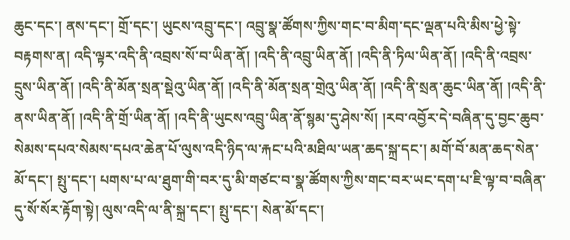ཆུང་དང་། ནས་དང་། གྲོ་དང་། ཡུངས་འབྲུ་དང་། འབྲུ་སྣ་ཚོགས་ཀྱིས་གང་བ་མིག་དང་ལྡན་པའི་མིས་ཕྱེ་སྟེ་བརྟགས་ན། འདི་ལྟར་འདི་ནི་འབྲས་སོ་བ་ཡིན་ནོ། །འདི་ནི་འབྲུ་ཡིན་ནོ། །འདི་ནི་ཏིལ་ཡིན་ནོ། །འདི་ནི་འབྲས་དྲུས་ཡིན་ནོ། །འདི་ནི་མོན་སྲན་སྡེའུ་ཡིན་ནོ། །འདི་ནི་མོན་སྲན་གྲེའུ་ཡིན་ནོ། །འདི་ནི་སྲན་ཆུང་ཡིན་ནོ། །འདི་ནི་ནས་ཡིན་ནོ། །འདི་ནི་གྲོ་ཡིན་ནོ། །འདི་ནི་ཡུངས་འབྲུ་ཡིན་ནོ་སྙམ་དུ་ཤེས་སོ། །རབ་འབྱོར་དེ་བཞིན་དུ་བྱང་ཆུབ་སེམས་དཔའ་སེམས་དཔའ་ཆེན་པོ་ལུས་འདི་ཉིད་ལ་རྐང་པའི་མཐིལ་ཡན་ཆད་སྐྲ་དང་། མགོ་བོ་མན་ཆད་སེན་མོ་དང་། སྤུ་དང་། པགས་པ་ལ་ཐུག་གི་བར་དུ་མི་གཙང་བ་སྣ་ཚོགས་ཀྱིས་གང་བར་ཡང་དག་པ་ཇི་ལྟ་བ་བཞིན་དུ་སོ་སོར་རྟོག་སྟེ། ལུས་འདི་ལ་ནི་སྐྲ་དང་། སྤུ་དང་། སེན་མོ་དང་།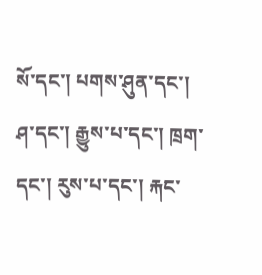སོ་དང་། པགས་ཤུན་དང་། ཤ་དང་། རྒྱུས་པ་དང་། ཁྲག་དང་། རུས་པ་དང་། རྐང་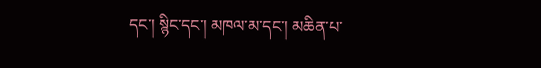དང་། སྙིང་དང་། མཁལ་མ་དང་། མཆིན་པ་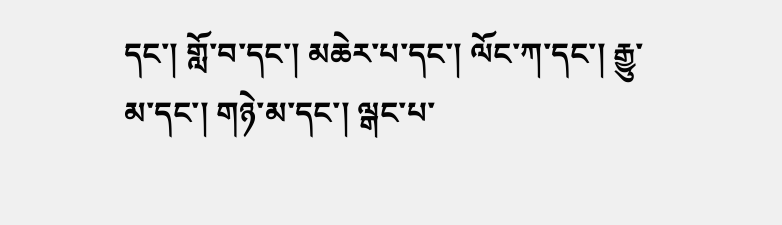དང་། གློ་བ་དང་། མཆེར་པ་དང་། ལོང་ཀ་དང་། རྒྱུ་མ་དང་། གཉེ་མ་དང་། ལྒང་པ་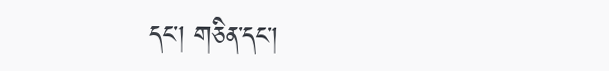དང་། གཅིན་དང་།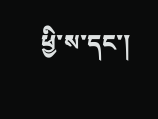ཕྱི་ས་དང་།